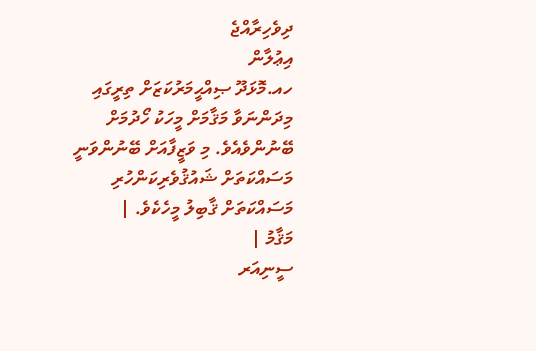ދިވެހިރާއްޖެ
އިޢުލާން
ހއ.މޮޅަދޫ ޞިއްޙީމަރުކަޒަށް ތިރީގައި މިދަންނަވާ މަޤާމަށް މީހަކު ހޯދުމަށް ބޭނުންވެއެވެ. މި ވަޒީފާއަށް ބޭނުންވަނީ މަސައްކަތަށް ޝައުޤުވެރިކަންހުރި މަސައްކަތަށް ޤާބިލު މީހެކެވެ. |
މަޤާމު |
ސީނިއަރ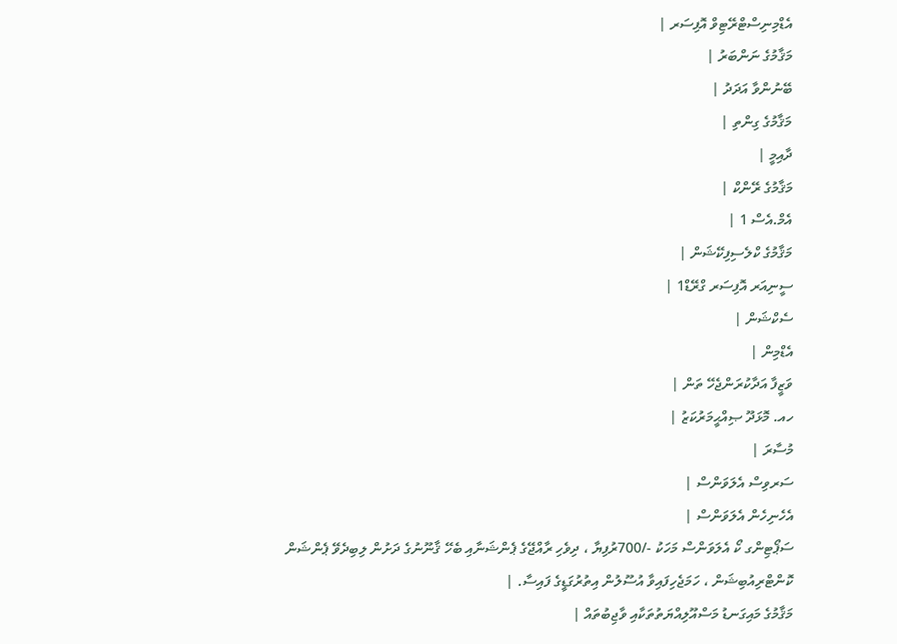އެޑްމިނިސްޓްރޭޓިވް އޮފިސަރ |
މަޤާމުގެ ނަންބަރު |
ބޭނުންވާ އަދަދު |
މަޤާމުގެ ގިންތި |
ދާއިމީ |
މަޤާމުގެ ރޭންކް |
އެމް.އެސް 1 |
މަޤާމުގެ ކްލެސިފިކޭޝަން |
ސީނިއަރ އޮފިސަރ ގްރޭޑް1 |
ސެކްޝަން |
އެޑްމިން |
ވަޒީފާ އަދާކުރަންޖެހޭ ތަން |
ހއ. މޮޅަދޫ ޞިއްޙީމަރުކަޒު |
މުސާރަ |
ސަރވިސް އެލަވަންސް |
އެހެނިހެން އެލަވަންސް |
ސަޕޯޓިންގ ކޯ އެލަވަންސް މަހަކު -/700ރުފިޔާ ، ދިވެހި ރާއްޖޭގެ ޕެންޝަނާއި ބެހޭ ޤާނޫނުގެ ދަށުން ލިބިދެވޭ ޕެންޝަން ކޮންޓްރިއުބިޝަން ، ހަމަޖެހިފައިވާ އުސޫލުން އިތުރުގަޑީގެ ފައިސާ. |
މަޤާމުގެ މައިގަނޑު މަސްއޫލިއްޔަތުތަކާއި ވާޖިބުތައް |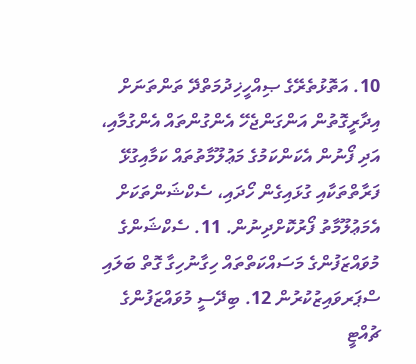10. އަތޮޅުތެރޭގެ ޞިއްހީޚިދުމަތްދޭ ތަންތަނަށް އިދާރީގޮތުން އަންގަންޖެހޭ އެންގުންތައް އެންގުމާއި، އަދި ފޯނުން އެކަންކަމުގެ މަޢުލޫމާތުތައް ކަމާއިގުޅޭ ފަރާތްތަކާއި ގުޅައިގެން ހޯދައި، ސެކްޝަންތަކަށް އެމަޢުލޫމާތު ފޯރުކޮށްދިނުން. 11. ސެކްޝަންގެ މުވައްޒަފުންގެ މަސައްކަތްތައް ހިގާނުހިގާ ގޮތް ބަލައި ސްޕަރވައިޒުކުރުން 12. ބިދޭސީ މުވައްޒަފުންގެ ޗުއްޓީ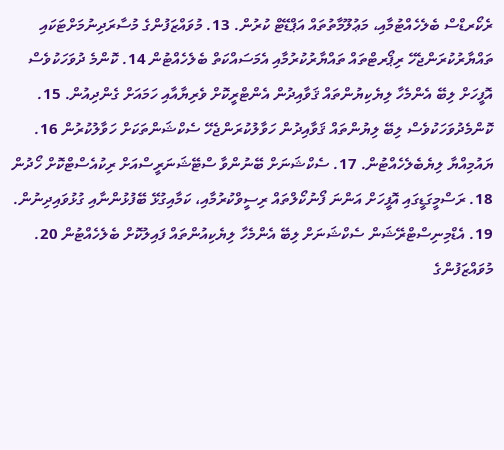ރެކޯރޑްސް ބެލެހެއްޓުމާއި، މަޢުލޫމާތުތައް އަޕްޑޭޓް ކުރުން. 13. މުވައްޒަފުންގެ މުސާރަދިނުމަށްޓަކައި ތައްޔާރުކުރަންޖެހޭ ރިޕޯރޓްތައް ތައްޔާރުކުރުމާއި އެމަސައްކަތް ބެލެހެއްޓުން 14. ކޮންމެ ދުވަހަކުވެސް އޮފީހަށް ލިބޭ އެންމެހާ ލިޔެކިޔުންތައް ޤަވާއިދުން އެންޓްރީކޮށް ވެރިޔާއާއި ހަމައަށް ގެންދިއުން. 15. ކޮންމެދުވަހަކުވެސް ލިބޭ ލިޔުންތައް ޤަވާއިދުން ހަވާލުކުރަންޖެހޭ ސެކްޝަންތަކަށް ހަވާލުކުރުން 16. ޔައުމިއްޔާ ލިޔެބެލެހެއްޓުން. 17. ސެކްޝަނަށް ބޭނުންވާ ސްޓޭޝަނަރީސްއަށް ރިކުއެސްޓްކޮށް ހޯދުން 18. ރަސްމީގަޑީގައި އޮފީހަށް އަންނަ ފޯނުކޯލްތައް ރިސީވްކުރުމާއި، ކަމާއިގުޅޭ ބޭފުޅުންނާއި ގުޅުވައިދިނުން. 19. އެޑްމިނިސްޓްރޭޝަން ސެކްޝަނަށް ލިބޭ އެންމެހާ ލިޔެކިއުންތައް ފައިލުކޮށް ބެލެހެއްޓުން 20. މުވައްޒަފުންގެ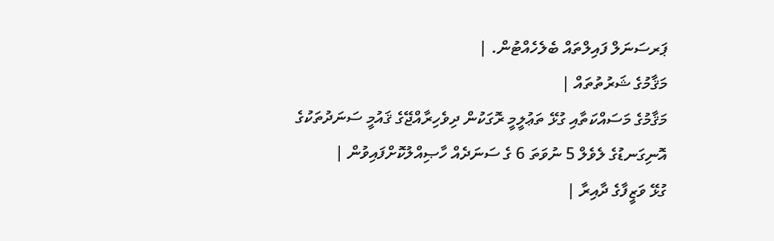ޕަރސަނަލް ފައިލްތައް ބެލެހެއްޓުން. |
މަޤާމުގެ ޝަރުތުތައް |
މަޤާމުގެ މަސައްކަތާއި ގުޅޭ ތަޢުލީމީ ރޮގަކުން ދިވެހިރާއްޖޭގެ ޤައުމީ ސަނަދުތަކުގެ އޮނިގަނޑުގެ ލެވެލް 5 ނުވަތަ 6 ގެ ސަނަދެއް ހާޞިއްލުކޮށްފައިވުން |
ގުޅޭ ވަޒީފާގެ ދާއިރާ |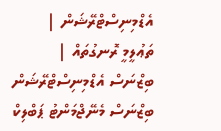އެޑްމިނިސްޓްރޭޝަން |
ތަޢުލީމީ ރޮނގުތައް |
ބިޒްނަސް އެޑްމިނިސްޓްރޭޝަން ބިޒްނަސް މެނޭޖްމަންޓު ޕަބްލިކް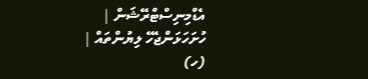އެޑްމިނިސްޓްރޭޝަން |
ހުށަހަޅަންޖެހޭ ލިޔުންތައް |
(ހ)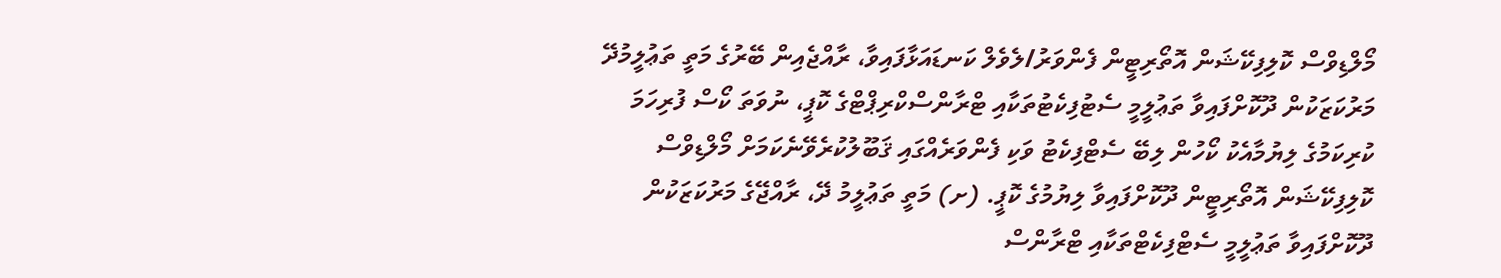މޯލްޑިވްސް ކޮލިފިކޭޝަން އޮތޯރިޓީން ފެންވަރު/ލެވެލް ކަނޑައަޅާފައިވާ، ރާއްޖެއިން ބޭރުގެ މަތީ ތަޢުލީމުދޭ މަރުކަޒަކުން ދޫކޮށްފައިވާ ތަޢުލީމީ ސެޓުފިކެޓުތަކާއި ޓްރާންސްކްރިޕްޓްގެ ކޮޕީ، ނުވަތަ ކޯސް ފުރިހަމަ ކުރިކަމުގެ ލިޔުމާއެކު ކޯހުން ލިބޭ ސެޓްފިކެޓު ވަކި ފެންވަރެއްގައި ޤަބޫލުކުރެވޭނެކަމަށް މޯލްޑިވްސް ކޮލިފިކޭޝަން އޮތޯރިޓީން ދޫކޮށްފައިވާ ލިޔުމުގެ ކޮޕީ. (ށ) މަތީ ތަޢުލީމު ދޭ، ރާއްޖޭގެ މަރުކަޒަކުން ދޫކޮށްފައިވާ ތަޢުލީމީ ސެޓްފިކެޓްތަކާއި ޓްރާންސް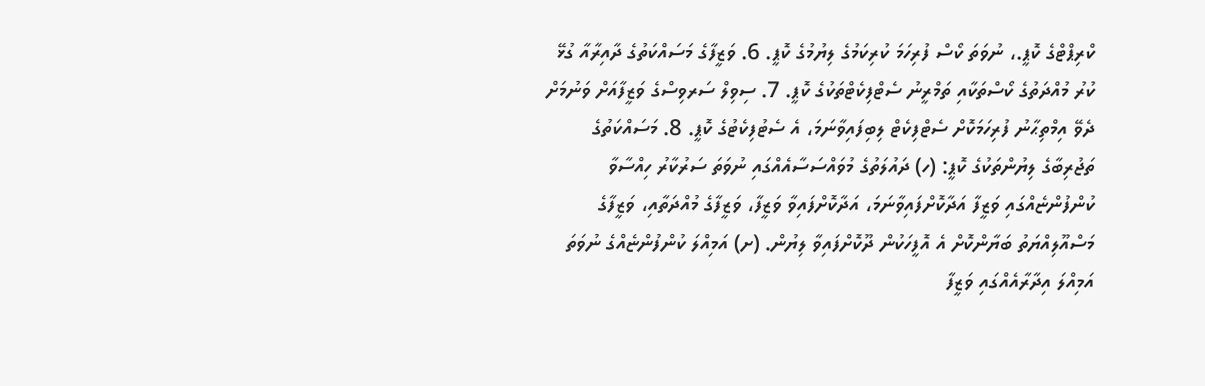ކްރިޕްޓްގެ ކޮޕީ.، ނުވަތަ ކޯސް ފުރިހަމަ ކުރިކަމުގެ ލިޔުމުގެ ކޮޕީ. 6. ވަޒީފާގެ މަސައްކަތުގެ ދާއިރާއާ ގުޅޭ ކުރު މުއްދަތުގެ ކޯސްތަކާއި ތަމްރީނު ސެޓްފިކެޓްތަކުގެ ކޮޕީ. 7. ސިވިލް ސަރވިސްގެ ވަޒީފާއަށް ވަނުމަށް ދެވޭ އިމްތިޙާނު ފުރިހަމަކޮށް ސެޓްފިކެޓް ލިބިފައިވާނަމަ، އެ ސެޓުފިކެޓުގެ ކޮޕީ. 8. މަސައްކަތުގެ ތަޖުރިބާގެ ލިޔުންތަކުގެ ކޮޕީ: (ހ) ދައުލަތުގެ މުވައްސަސާއެއްގައި ނުވަތަ ސަރުކާރު ހިއްސާވާ ކުންފުންޏެއްގައި ވަޒީފާ އަދާކޮށްފައިވާނަމަ، އަދާކޮށްފައިވާ ވަޒީފާ، ވަޒީފާގެ މުއްދަތާއި، ވަޒީފާގެ މަސްއޫލިއްޔަތު ބަޔާންކޮށް އެ އޮފީހަކުން ދޫކޮށްފައިވާ ލިޔުން. (ށ) އަމިއްލަ ކުންފުންޏެއްގެ ނުވަތަ އަމިއްލަ އިދާރާއެއްގައި ވަޒީފާ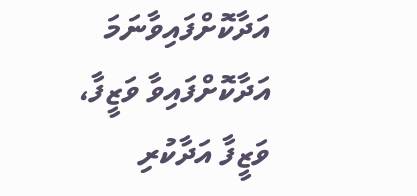އަދާކޮށްފައިވާނަމަ އަދާކޮށްފައިވާ ވަޒީފާ، ވަޒީފާ އަދާކުރި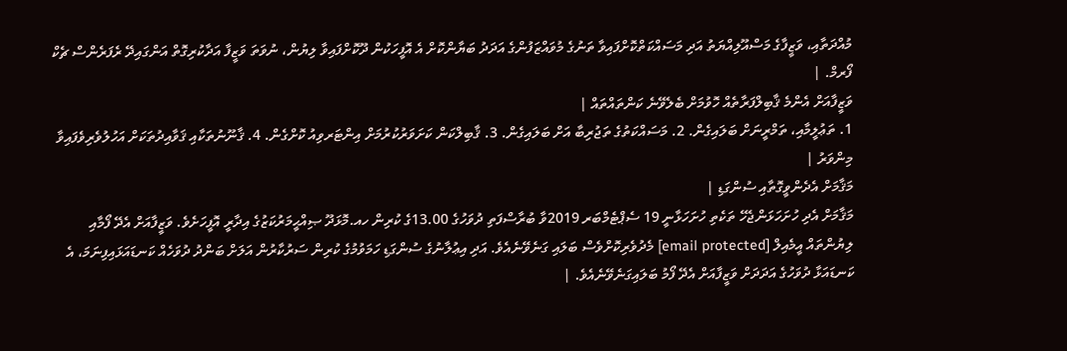މުއްދަތާއި، ވަޒީފާގެ މަސްއޫލިއްޔަތު އަދި މަސައްކަތްކޮށްފައިވާ ތަނުގެ މުވައްޒަފުންގެ އަދަދު ބަޔާންކޮށް އެ އޮފީހަކުން ދޫކޮށްފައިވާ ލިޔުން، ނުވަތަ ވަޒީފާ އަދާކުރިގޮތް އަންގައިދޭ ރެފަރެންސް ޗެކް ފޯރމް. |
ވަޒީފާއަށް އެންމެ ޤާބިލްފަރާތެއް ހޮވުމަށް ބެލެވޭނެ ކަންތައްތައް |
1. ތަޢުލީމާއި، ތަމްރީނަށް ބަލައިގެން. 2. މަސައްކަތުގެ ތަޖުރިބާ އަށް ބަލައިގެން. 3. ޤާބިލްކަން ކަށަވަރުކުރުމަށް އިންޓަރވިއު ކޮށްގެން. 4. ޤާނޫނުތަކާއި ޤަވާއިދުތަކަށް އަހުލުވެރިވެފައިވާ މިންވަރު |
މަޤާމަށް އެދެންވީގޮތާއި ސުންގަޑި |
މަޤާމަށް އެދި ހުށަހަޅަންޖެހޭ ތަކެތި ހުށަހަޅާނީ 19 ސެޕްޓެމްބަރ 2019ވާ ބުރާސްފަތި ދުވަހުގެ 13.00ގެ ކުރިން ހއ.މޮޅަދޫ ޞިއްޙީމަރުކަޒުގެ އިދާރީ އޮފީހަށެވެ. ވަޒީފާއަށް އެދޭ ފޯމާއި ލިޔުންތައް އީމެއިލް [email protected] މެދުވެރިކޮށްވެސް ބަލައި ގަނެވޭނެއެވެ. އަދި އިޢުލާނުގެ ސުންގަޑި ހަމަވުމުގެ ކުރިން ސަރުކާރުން އަލަށް ބަންދު ދުވަހެއް ކަނޑައަޅައިފިނަމަ، އެ ކަނޑައަޅާ ދުވަހުގެ އަދަދަށް ވަޒީފާއަށް އެދޭ ފޯމު ބަލައިގަނެވޭނެއެވެ. |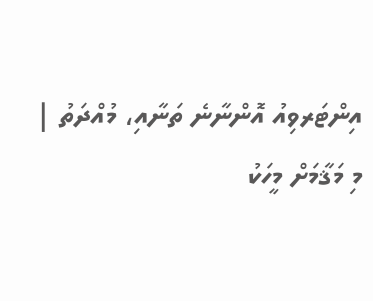އިންޓަރވިއު އޮންނާނެ ތަނާއި، މުއްދަތު |
މި މަޤާމަށް މީހަކު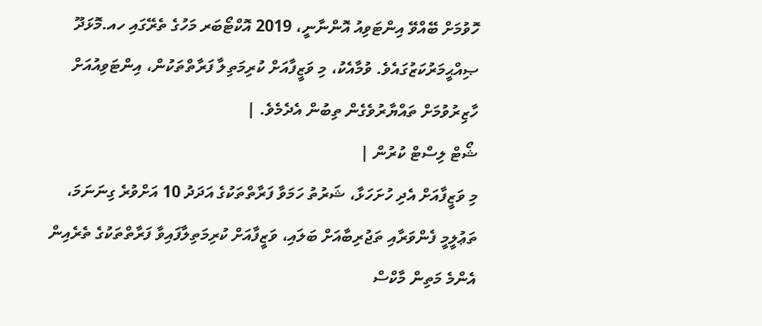ހޮވުމަށް ބޭއްވޭ އިންޓަވިއު އޮންނާނީ، 2019 އޮކްޓޯބަރ މަހުގެ ތެރޭގައި ހއ.މޮޅަދޫ ޞިއްޙީމަރުކަޒުގައެވެ. ވުމާއެކު، މި ވަޒީފާއަށް ކުރިމަތިލާ ފަރާތްތަކުން، އިންޓަވިއުއަށް ހާޒިރުވުމަށް ތައްޔާރުވެގެން ތިބުން އެދެމެވެ. |
ޝޯޓް ލިސްޓް ކުރުން |
މި ވަޒީފާއަށް އެދި ހުށަހަޅާ، ޝަރުތު ހަމަވާ ފަރާތްތަކުގެ އަދަދު 10 އަށްވުރެ ގިނަނަމަ، ތަޢުލީމީ ފެންވަރާއި ތަޖުރިބާއަށް ބަލައި، ވަޒީފާއަށް ކުރިމަތިލާފައިވާ ފަރާތްތަކުގެ ތެރެއިން އެންމެ މަތިން މާކްސް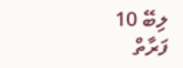ލިބޭ 10 ފަރާތް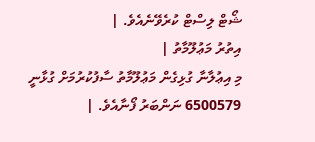ޝޯޓް ލިސްޓް ކުރެވޭނެއެވެ. |
އިތުރު މަޢުލޫމާތު |
މި އިޢުލާނާ ގުޅިގެން މަޢުލޫމާތު ސާފުކުރުމަށް ގުޅާނީ 6500579 ނަންބަރު ފޯނާއެވެ. |